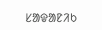ᱥᱟᱫᱟᱱᱤᱠ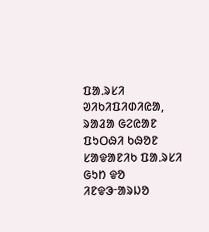ᱯᱟᱹᱨᱥᱤ
ᱣᱤᱠᱤᱯᱤᱰᱤᱭᱟ, ᱨᱟᱲᱟ ᱜᱮᱭᱟᱱ ᱯᱩᱛᱷᱤ ᱠᱷᱚᱱ
ᱥᱟᱫᱟᱱᱤᱠ ᱯᱟᱹᱨᱥᱤ ᱜᱩᱴ ᱫᱚ ᱤᱱᱫᱳᱼᱟᱨᱡᱚ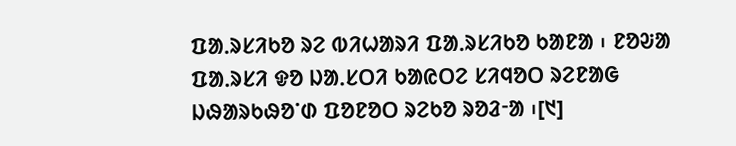ᱯᱟᱹᱨᱥᱤᱠᱚ ᱨᱮ ᱵᱤᱦᱟᱨᱤ ᱯᱟᱹᱨᱥᱤᱠᱚ ᱠᱟᱱᱟ ᱾ ᱱᱚᱶᱟ ᱯᱟᱹᱨᱥᱤ ᱫᱚ ᱡᱟᱹᱥᱛᱤ ᱠᱟᱭᱛᱮ ᱥᱤᱧᱚᱛ ᱨᱮᱱᱟᱜ ᱡᱷᱟᱨᱠᱷᱚᱸᱰ ᱯᱚᱱᱚᱛ ᱨᱮᱠᱚ ᱨᱚᱲᱼᱟ ᱾[᱑]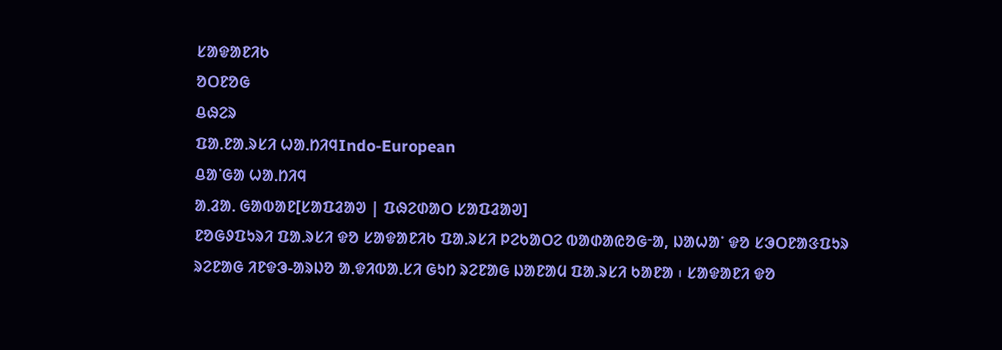ᱥᱟᱫᱟᱱᱤᱠ
ᱚᱛᱱᱚᱜ
ᱪᱷᱮᱨ
ᱯᱟᱹᱱᱟᱹᱨᱥᱤ ᱦᱟᱹᱴᱤᱧIndo-European
ᱪᱟᱸᱜᱟ ᱦᱟᱹᱴᱤᱧ
ᱟᱹᱲᱟᱹ ᱜᱟᱵᱟᱱ[ᱥᱟᱯᱲᱟᱣ | ᱯᱷᱮᱰᱟᱛ ᱥᱟᱯᱲᱟᱣ]
ᱱᱚᱜᱽᱯᱩᱨᱤ ᱯᱟᱹᱨᱥᱤ ᱫᱚ ᱥᱟᱫᱟᱱᱤᱠ ᱯᱟᱹᱨᱥᱤ ᱞᱮᱠᱟᱛᱮ ᱵᱟᱰᱟᱭᱚᱜᱼᱟ, ᱡᱟᱦᱟᱸ ᱫᱚ ᱥᱳᱛᱱᱟᱝᱯᱩᱨ ᱨᱮᱱᱟᱜ ᱤᱱᱫᱳ-ᱟᱨᱡᱚ ᱟᱹᱫᱤᱵᱟᱹᱥᱤ ᱜᱩᱴ ᱨᱮᱱᱟᱜ ᱡᱟᱱᱟᱢ ᱯᱟᱹᱨᱥᱤ ᱠᱟᱱᱟ ᱾ ᱥᱟᱫᱟᱱᱤ ᱫᱚ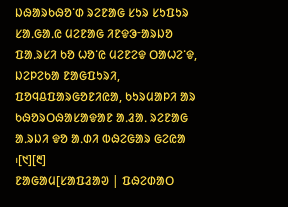ᱡᱷᱟᱨᱠᱷᱚᱸᱰ ᱨᱮᱱᱟᱜ ᱥᱩᱨ ᱥᱩᱯᱩᱨ ᱥᱟᱹᱜᱟᱹᱭ ᱢᱮᱱᱟᱜ ᱤᱱᱫᱳᱼᱟᱨᱡᱚ ᱯᱟᱹᱨᱥᱤ ᱠᱚ ᱦᱚᱸᱭ ᱢᱮᱱᱮᱫ ᱛᱟᱦᱮᱸᱫ, ᱡᱮᱞᱮᱠᱟ ᱱᱟᱜᱯᱩᱨᱤ, ᱯᱚᱧᱪᱯᱟᱨᱜᱚᱱᱤᱭᱟ, ᱠᱩᱨᱢᱟᱞᱤ ᱟᱨ ᱠᱷᱚᱨᱛᱷᱟᱥᱟᱫᱟᱱ ᱟᱹᱲᱟᱹ ᱨᱮᱱᱟᱜ ᱟᱹᱨᱡᱤ ᱫᱚ ᱟᱹᱰᱤ ᱵᱷᱮᱜᱟᱨ ᱜᱮᱭᱟ ᱾[᱑][᱓]
ᱱᱟᱜᱟᱢ[ᱥᱟᱯᱲᱟᱣ | ᱯᱷᱮᱰᱟᱛ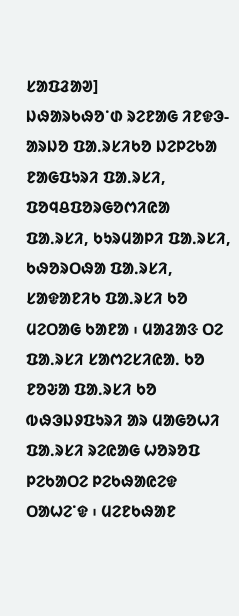ᱥᱟᱯᱲᱟᱣ]
ᱡᱷᱟᱨᱠᱷᱚᱸᱰ ᱨᱮᱱᱟᱜ ᱤᱱᱫᱳ-ᱟᱨᱡᱚ ᱯᱟᱹᱨᱥᱤᱠᱚ ᱡᱮᱞᱮᱠᱟ ᱱᱟᱜᱯᱩᱨᱤ ᱯᱟᱹᱨᱥᱤ, ᱯᱚᱧᱪᱯᱚᱨᱜᱚᱬᱤᱭᱟ ᱯᱟᱹᱨᱥᱤ, ᱠᱩᱨᱢᱟᱞᱤ ᱯᱟᱹᱨᱥᱤ, ᱠᱷᱚᱨᱛᱷᱟ ᱯᱟᱹᱨᱥᱤ, ᱥᱟᱫᱟᱱᱤᱠ ᱯᱟᱹᱨᱥᱤ ᱠᱚ ᱢᱮᱛᱟᱜ ᱠᱟᱱᱟ ᱾ ᱢᱟᱲᱟᱝ ᱛᱮ ᱯᱟᱹᱨᱥᱤ ᱥᱟᱬᱮᱥᱤᱭᱟᱹ ᱠᱚ ᱱᱚᱶᱟ ᱯᱟᱹᱨᱥᱤ ᱠᱚ ᱵᱷᱳᱡᱽᱯᱩᱨᱤ ᱟᱨ ᱢᱟᱜᱚᱦᱤ ᱯᱟᱹᱨᱥᱤ ᱨᱮᱭᱟᱜ ᱦᱚᱨᱚᱯ ᱞᱮᱠᱟᱛᱮ ᱞᱮᱠᱷᱟᱭᱮᱫ ᱛᱟᱦᱮᱸᱫ ᱾ ᱢᱮᱱᱠᱷᱟᱱ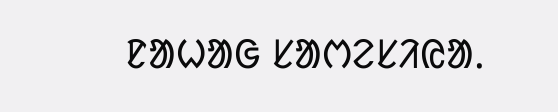ᱱᱟᱦᱟᱜ ᱥᱟᱬᱮᱥᱤᱭᱟᱹ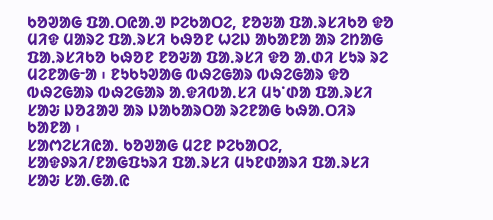ᱠᱚᱣᱟᱜ ᱯᱟᱹᱛᱭᱟᱹᱣ ᱞᱮᱠᱟᱛᱮ, ᱱᱚᱶᱟ ᱯᱟᱹᱨᱥᱤᱠᱚ ᱫᱚ ᱢᱤᱫ ᱢᱟᱨᱮ ᱯᱟᱹᱨᱥᱤ ᱠᱷᱚᱱ ᱦᱮᱡ ᱟᱠᱟᱱᱟ ᱟᱨ ᱮᱴᱟᱜ ᱯᱟᱹᱨᱥᱤᱠᱚ ᱠᱷᱚᱱ ᱱᱚᱶᱟ ᱯᱟᱹᱨᱥᱤ ᱫᱚ ᱟᱹᱰᱤ ᱥᱩᱨ ᱨᱮ ᱢᱮᱱᱟᱜᱼᱟ ᱾ ᱱᱩᱠᱩᱣᱟᱜ ᱵᱷᱮᱜᱟᱨ ᱵᱷᱮᱜᱟᱨ ᱫᱚ ᱵᱷᱮᱜᱟᱨ ᱵᱷᱮᱜᱟᱨ ᱟᱹᱫᱤᱵᱟᱹᱥᱤ ᱢᱩᱸᱰᱟ ᱯᱟᱹᱨᱥᱤ ᱥᱟᱶ ᱡᱚᱲᱟᱣ ᱟᱨ ᱡᱟᱠᱟᱨᱛᱟ ᱨᱮᱱᱟᱜ ᱠᱷᱟᱹᱛᱤᱨ ᱠᱟᱱᱟ ᱾
ᱥᱟᱬᱮᱥᱤᱭᱟᱹ ᱠᱚᱣᱟᱜ ᱢᱮᱱ ᱞᱮᱠᱟᱛᱮ, ᱥᱟᱫᱽᱨᱤ/ᱱᱟᱜᱯᱩᱨᱤ ᱯᱟᱹᱨᱥᱤ ᱢᱩᱱᱰᱟᱨᱤ ᱯᱟᱹᱨᱥᱤ ᱥᱟᱶ ᱥᱟᱹᱜᱟᱹᱭ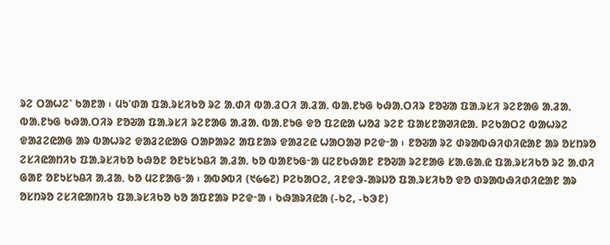ᱨᱮ ᱛᱟᱦᱮᱸ ᱠᱟᱱᱟ ᱾ ᱢᱩᱸᱰᱟ ᱯᱟᱹᱨᱥᱤᱠᱚ ᱨᱮ ᱟᱹᱰᱤ ᱵᱟᱹᱲᱛᱤ ᱟᱹᱲᱟᱹ ᱵᱟᱹᱱᱩᱜ ᱠᱷᱟᱹᱛᱤᱨ ᱱᱚᱶᱟ ᱯᱟᱹᱨᱥᱤ ᱨᱮᱱᱟᱜ ᱟᱹᱲᱟᱹ ᱵᱟᱹᱱᱩᱜ ᱠᱷᱟᱹᱛᱤᱨ ᱱᱚᱶᱟ ᱯᱟᱹᱨᱥᱤ ᱨᱮᱱᱟᱜ ᱟᱹᱲᱟᱹ ᱵᱟᱹᱱᱩᱜ ᱫᱚ ᱯᱮᱭᱟ ᱦᱚᱲ ᱨᱮᱱ ᱯᱟᱥᱱᱟᱣᱤᱭᱟᱹ ᱞᱮᱠᱟᱛᱮ ᱵᱟᱦᱨᱮ ᱫᱟᱲᱮᱭᱟᱜ ᱟᱨ ᱵᱟᱦᱨᱮ ᱫᱟᱲᱮᱭᱟᱜ ᱛᱟᱞᱟᱨᱮ ᱟᱯᱱᱟᱨ ᱫᱟᱲᱮᱭ ᱦᱟᱛᱟᱣ ᱞᱮᱫᱼᱟ ᱾ ᱱᱚᱶᱟ ᱨᱮ ᱰᱨᱟᱵᱷᱤᱰᱤᱭᱟᱱ ᱟᱨ ᱚᱥᱴᱨᱚ ᱮᱥᱤᱭᱟᱴᱤᱠ ᱯᱟᱹᱨᱥᱤᱠᱚ ᱠᱷᱚᱱ ᱚᱱᱩᱥᱩᱪᱤ ᱟᱹᱲᱟᱹ ᱠᱚ ᱵᱟᱱᱩᱜᱼᱟ ᱢᱮᱱᱠᱷᱟᱱ ᱱᱚᱶᱟ ᱨᱮᱱᱟᱜ ᱥᱟᱹᱜᱟᱹᱭ ᱯᱟᱹᱨᱥᱤᱠᱚ ᱨᱮ ᱟᱹᱰᱤ ᱜᱟᱱ ᱚᱱᱩᱥᱩᱪᱤ ᱟᱹᱲᱟᱹ ᱠᱚ ᱢᱮᱱᱟᱜᱼᱟ ᱾ ᱟᱵᱽᱵᱤ (᱑᱙᱙᱗) ᱞᱮᱠᱟᱛᱮ, ᱤᱱᱫᱳ-ᱟᱨᱡᱚ ᱯᱟᱹᱨᱥᱤᱠᱚ ᱫᱚ ᱰᱨᱟᱵᱷᱤᱰᱤᱭᱟᱱ ᱟᱨ ᱚᱥᱴᱨᱚ ᱮᱥᱤᱭᱟᱴᱤᱠ ᱯᱟᱹᱨᱥᱤᱠᱚ ᱠᱚ ᱟᱯᱱᱟᱨ ᱞᱮᱫᱼᱟ ᱾ ᱠᱷᱟᱨᱤᱭᱟ (-ᱠᱮ, -ᱠᱳᱱ)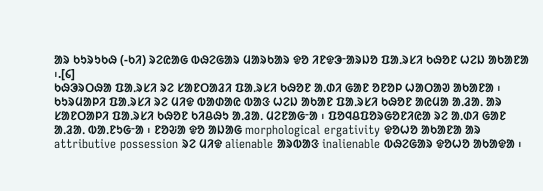ᱟᱨ ᱠᱩᱨᱩᱠᱷ (-ᱠᱤ) ᱨᱮᱭᱟᱜ ᱵᱷᱮᱜᱟᱨ ᱢᱟᱨᱠᱟᱨ ᱫᱚ ᱤᱱᱫᱳᱼᱟᱨᱡᱚ ᱯᱟᱹᱨᱥᱤ ᱠᱷᱚᱱ ᱦᱮᱡ ᱟᱠᱟᱱᱟ ᱾.[᱔]
ᱠᱷᱳᱨᱛᱷᱟ ᱯᱟᱹᱨᱥᱤ ᱨᱮ ᱥᱟᱱᱛᱟᱲᱤ ᱯᱟᱹᱨᱥᱤ ᱠᱷᱚᱱ ᱟᱹᱰᱤ ᱜᱟᱱ ᱚᱱᱚᱞ ᱦᱟᱛᱟᱣ ᱟᱠᱟᱱᱟ ᱾ ᱠᱩᱨᱢᱟᱞᱤ ᱯᱟᱹᱨᱥᱤ ᱨᱮ ᱢᱤᱫ ᱵᱟᱰᱟᱭ ᱵᱟᱝ ᱦᱮᱡ ᱟᱠᱟᱱ ᱯᱟᱹᱨᱥᱤ ᱠᱷᱚᱱ ᱟᱭᱢᱟ ᱟᱹᱲᱟᱹ ᱟᱨ ᱥᱟᱱᱛᱟᱞᱤ ᱯᱟᱹᱨᱥᱤ ᱠᱷᱚᱱ ᱠᱤᱪᱷᱩ ᱟᱹᱲᱟᱹ ᱢᱮᱱᱟᱜᱼᱟ ᱾ ᱯᱚᱧᱪᱯᱚᱨᱜᱚᱱᱤᱭᱟ ᱨᱮ ᱟᱹᱰᱤ ᱜᱟᱱ ᱟᱹᱲᱟᱹ ᱵᱟᱹᱱᱩᱜᱼᱟ ᱾ ᱱᱚᱶᱟ ᱫᱚ ᱟᱡᱟᱜ morphological ergativity ᱫᱚᱦᱚ ᱟᱠᱟᱱᱟ ᱟᱨ attributive possession ᱨᱮ ᱢᱤᱫ alienable ᱟᱨᱵᱟᱝ inalienable ᱵᱷᱮᱜᱟᱨ ᱫᱚᱦᱚ ᱟᱠᱟᱫᱟ ᱾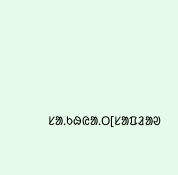ᱥᱟᱹᱠᱷᱭᱟᱹᱛ[ᱥᱟᱯᱲᱟᱣ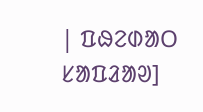| ᱯᱷᱮᱰᱟᱛ ᱥᱟᱯᱲᱟᱣ]